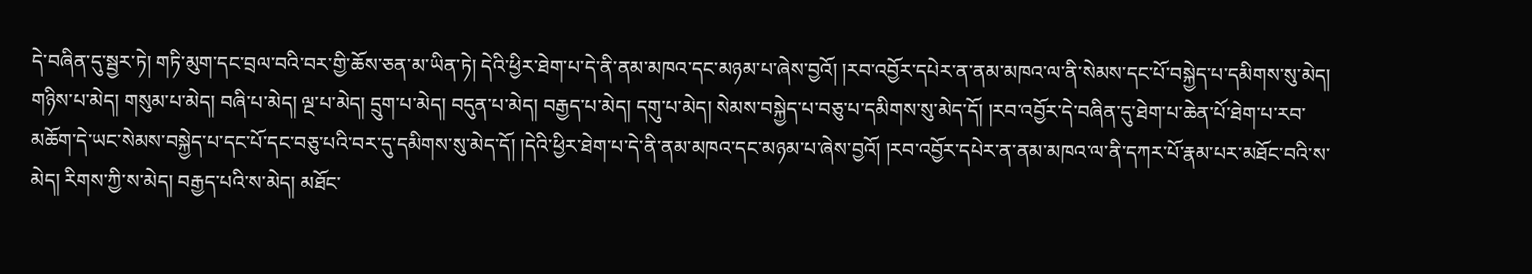དེ་བཞིན་དུ་སྦྱར་ཏེ། གཏི་མུག་དང་བྲལ་བའི་བར་གྱི་ཆོས་ཅན་མ་ཡིན་ཏེ། དེའི་ཕྱིར་ཐེག་པ་དེ་ནི་ནམ་མཁའ་དང་མཉམ་པ་ཞེས་བྱའོ། །རབ་འབྱོར་དཔེར་ན་ནམ་མཁའ་ལ་ནི་སེམས་དང་པོ་བསྐྱེད་པ་དམིགས་སུ་མེད། གཉིས་པ་མེད། གསུམ་པ་མེད། བཞི་པ་མེད། ལྔ་པ་མེད། དྲུག་པ་མེད། བདུན་པ་མེད། བརྒྱད་པ་མེད། དགུ་པ་མེད། སེམས་བསྐྱེད་པ་བཅུ་པ་དམིགས་སུ་མེད་དོ། །རབ་འབྱོར་དེ་བཞིན་དུ་ཐེག་པ་ཆེན་པོ་ཐེག་པ་རབ་མཆོག་དེ་ཡང་སེམས་བསྐྱེད་པ་དང་པོ་དང་བཅུ་པའི་བར་དུ་དམིགས་སུ་མེད་དོ། །དེའི་ཕྱིར་ཐེག་པ་དེ་ནི་ནམ་མཁའ་དང་མཉམ་པ་ཞེས་བྱའོ། །རབ་འབྱོར་དཔེར་ན་ནམ་མཁའ་ལ་ནི་དཀར་པོ་རྣམ་པར་མཐོང་བའི་ས་མེད། རིགས་ཀྱི་ས་མེད། བརྒྱད་པའི་ས་མེད། མཐོང་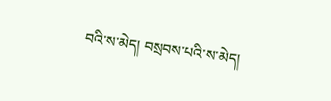བའི་ས་མེད། བསྲབས་པའི་ས་མེད།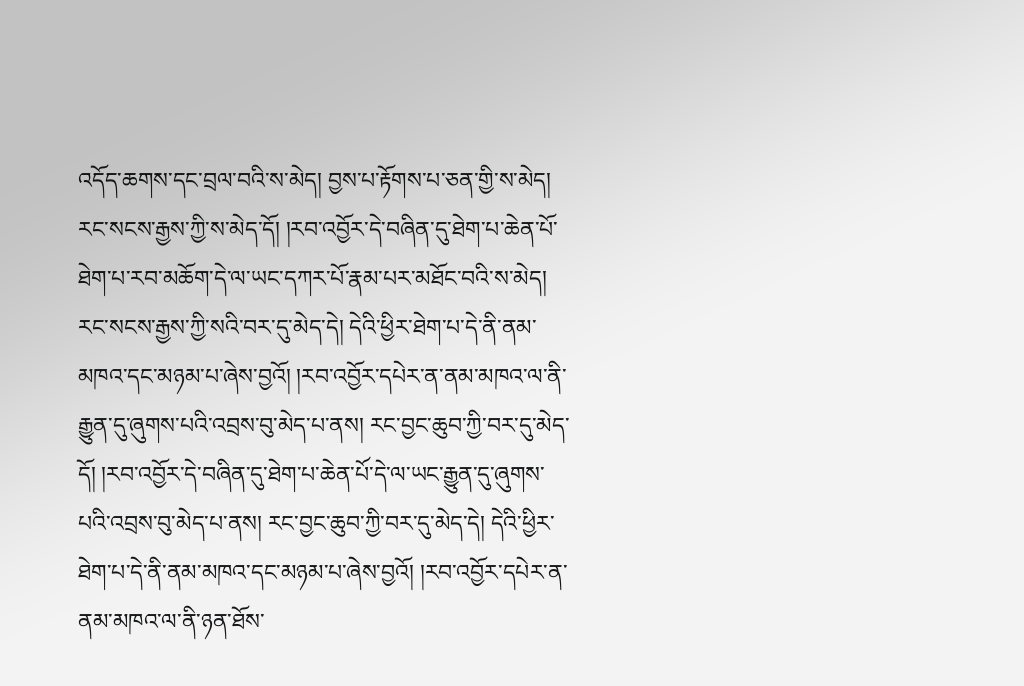འདོད་ཆགས་དང་བྲལ་བའི་ས་མེད། བྱས་པ་རྟོགས་པ་ཅན་གྱི་ས་མེད། རང་སངས་རྒྱས་ཀྱི་ས་མེད་དོ། །རབ་འབྱོར་དེ་བཞིན་དུ་ཐེག་པ་ཆེན་པོ་ཐེག་པ་རབ་མཆོག་དེ་ལ་ཡང་དཀར་པོ་རྣམ་པར་མཐོང་བའི་ས་མེད། རང་སངས་རྒྱས་ཀྱི་སའི་བར་དུ་མེད་དེ། དེའི་ཕྱིར་ཐེག་པ་དེ་ནི་ནམ་མཁའ་དང་མཉམ་པ་ཞེས་བྱའོ། །རབ་འབྱོར་དཔེར་ན་ནམ་མཁའ་ལ་ནི་རྒྱུན་དུ་ཞུགས་པའི་འབྲས་བུ་མེད་པ་ནས། རང་བྱང་ཆུབ་ཀྱི་བར་དུ་མེད་དོ། །རབ་འབྱོར་དེ་བཞིན་དུ་ཐེག་པ་ཆེན་པོ་དེ་ལ་ཡང་རྒྱུན་དུ་ཞུགས་པའི་འབྲས་བུ་མེད་པ་ནས། རང་བྱང་ཆུབ་ཀྱི་བར་དུ་མེད་དེ། དེའི་ཕྱིར་ཐེག་པ་དེ་ནི་ནམ་མཁའ་དང་མཉམ་པ་ཞེས་བྱའོ། །རབ་འབྱོར་དཔེར་ན་ནམ་མཁའ་ལ་ནི་ཉན་ཐོས་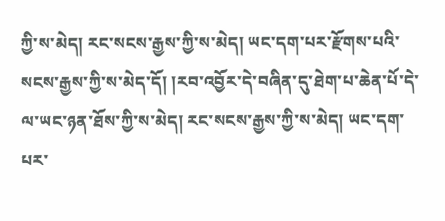ཀྱི་ས་མེད། རང་སངས་རྒྱས་ཀྱི་ས་མེད། ཡང་དག་པར་རྫོགས་པའི་སངས་རྒྱས་ཀྱི་ས་མེད་དོ། །རབ་འབྱོར་དེ་བཞིན་དུ་ཐེག་པ་ཆེན་པོ་དེ་ལ་ཡང་ཉན་ཐོས་ཀྱི་ས་མེད། རང་སངས་རྒྱས་ཀྱི་ས་མེད། ཡང་དག་པར་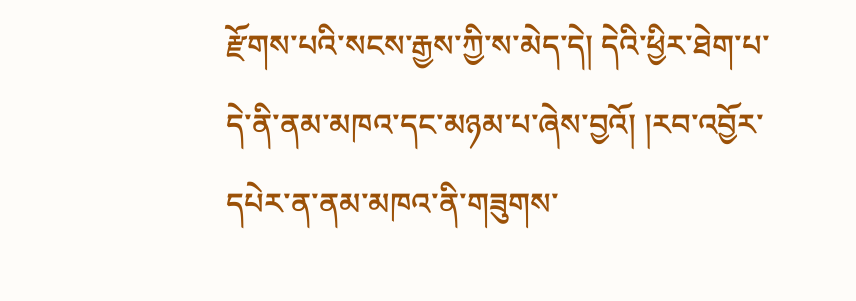རྫོགས་པའི་སངས་རྒྱས་ཀྱི་ས་མེད་དེ། དེའི་ཕྱིར་ཐེག་པ་དེ་ནི་ནམ་མཁའ་དང་མཉམ་པ་ཞེས་བྱའོ། །རབ་འབྱོར་དཔེར་ན་ནམ་མཁའ་ནི་གཟུགས་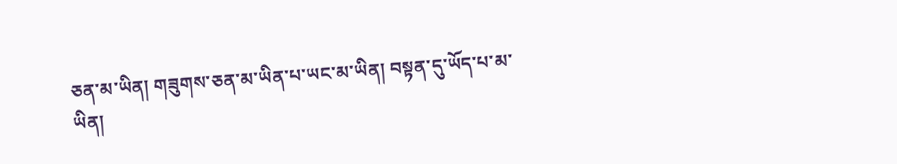ཅན་མ་ཡིན། གཟུགས་ཅན་མ་ཡིན་པ་ཡང་མ་ཡིན། བསྟན་དུ་ཡོད་པ་མ་ཡིན།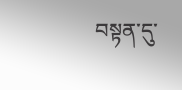བསྟན་དུ་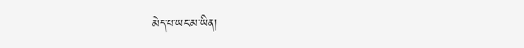མེད་པ་ཡང་མ་ཡིན།